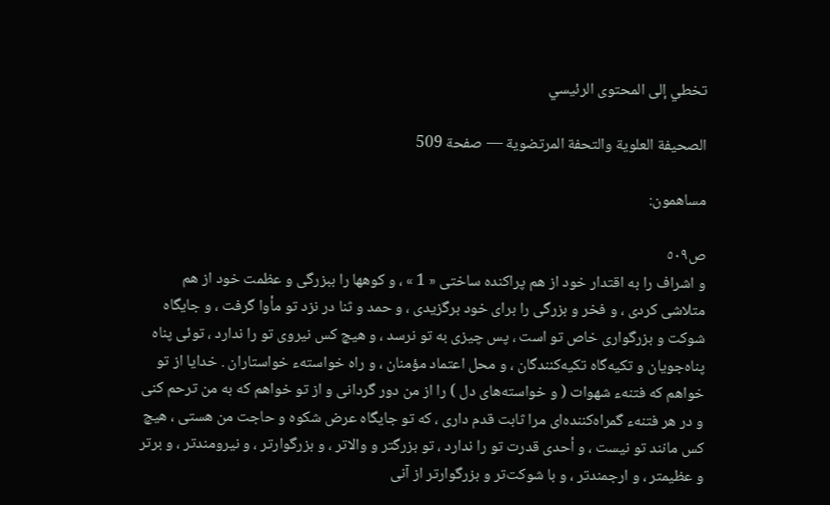تخطي إلى المحتوى الرئيسي

الصحيفة العلوية والتحفة المرتضوية — صفحة 509

مساهمون:

ص٥٠٩
و اشراف را به اقتدار خود از هم پراكنده ساختى « 1 » ، و كوهها را ببزرگى و عظمت خود از هم متلاشى كردى ، و فخر و بزرگى را براى خود برگزيدى ، و حمد و ثنا در نزد تو مأوا گرفت ، و جايگاه شوكت و بزرگوارى خاص تو است ، پس چيزى به تو نرسد ، و هيچ كس نيروى تو را ندارد ، توئى پناه پناه‌جويان و تكيه‌گاه تكيه‌كنندگان ، و محل اعتماد مؤمنان ، و راه خواستهء خواستاران . خدايا از تو خواهم كه فتنهء شهوات ( و خواسته‌هاى دل ) را از من دور گردانى و از تو خواهم كه به من ترحم كنى و در هر فتنهء گمراه‌كننده‌اى مرا ثابت قدم دارى ، كه تو جايگاه عرض شكوه و حاجت من هستى ، هيچ كس مانند تو نيست ، و أحدى قدرت تو را ندارد ، تو بزرگتر و والاتر ، و بزرگوارتر ، و نيرومندتر ، و برتر و عظيمتر ، و ارجمندتر ، و با شوكت‌تر و بزرگوارتر از آنى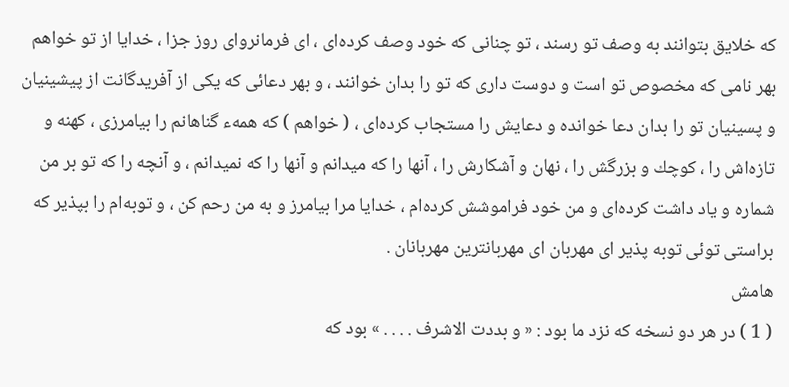كه خلايق بتوانند به وصف تو رسند ، تو چنانى كه خود وصف كرده‌اى ، اى فرمانرواى روز جزا ، خدايا از تو خواهم بهر نامى كه مخصوص تو است و دوست دارى كه تو را بدان خوانند ، و بهر دعائى كه يكى از آفريدگانت از پيشينيان و پسينيان تو را بدان دعا خوانده و دعايش را مستجاب كرده‌اى ، ( خواهم ) كه همهء گناهانم را بيامرزى ، كهنه و تازه‌اش را ، كوچك و بزرگش را ، نهان و آشكارش را ، آنها را كه ميدانم و آنها را كه نميدانم ، و آنچه را كه تو بر من شماره و ياد داشت كرده‌اى و من خود فراموشش كرده‌ام ، خدايا مرا بيامرز و به من رحم كن ، و توبه‌ام را بپذير كه براستى توئى توبه پذير اى مهربان اى مهربانترين مهربانان .
هامش
( 1 ) در هر دو نسخه كه نزد ما بود : « و بددت الاشرف . . . . » بود كه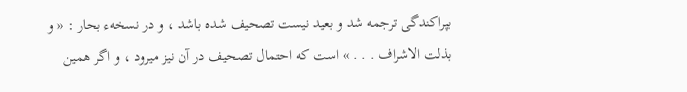بپراكندگى ترجمه شد و بعيد نيست تصحيف شده باشد ، و در نسخهء بحار : « و بذلت الاشراف . . . » است كه احتمال تصحيف در آن نيز ميرود ، و اگر همين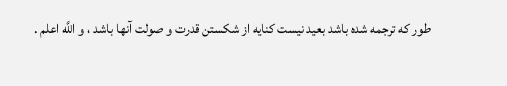طور كه ترجمه شده باشد بعيد نيست كنايه از شكستن قدرت و صولت آنها باشد ، و اللَّه اعلم .